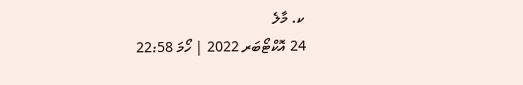ކ. މާލެ
24 އޮކްޓޯބަރ 2022 | ހޯމަ 22:58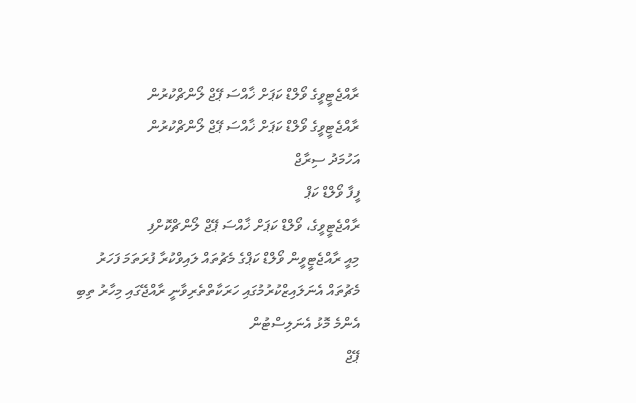ރާއްޖެޓީވީގެ ވޯލްޑް ކަޕަށް ޚާއްސަ ޕޭޖް ލޯންޗްކުރުން
ރާއްޖެޓީވީގެ ވޯލްޑް ކަޕަށް ޚާއްސަ ޕޭޖް ލޯންޗްކުރުން
އަހުމަދު ސިރާޖް
ފީފާ ވޯލްޑް ކަޕް
ރާއްޖެޓީވީގެ، ވޯލްޑް ކަޕަށް ޚާއްސަ ޕޭޖް ލޯންޗްކޮށްފި
މިއީ ރާއްޖެޓީވީން ވޯލްޑް ކަޕްގެ މެޗުތައް ލައިވްކުރާ ފުރަތަމަ ފަހަރު
މެޗުތައް އެނަލައިޒްކުރުމުގައި ހަރަކާތްތެރިވާނީ ރާއްޖޭގައި މިހާރު ތިބި އެންމެ މޮޅު އެނަލިސްޓުން
ޕޭޖް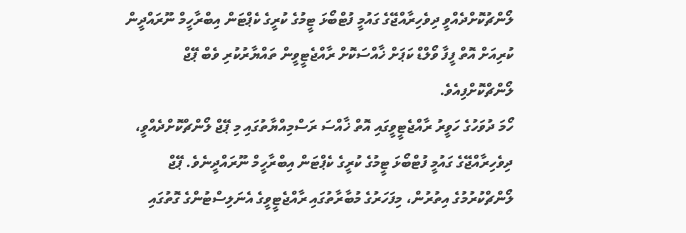ލޯންޗުކޮށްދެއްވީ ދިވެހިރާއްޖޭގެ ގައުމީ ފުޓްބޯޅަ ޓީމުގެ ކުރީގެ ކެޕްޓަން އިބްރާހީމް ނޫރައްދީން
ކުރިއަށް އޮތް ފީފާ ވޯލްޑް ކަޕަށް ޚާއްސަކޮށް ރާއްޖެޓީވީން ތައްޔާރުކުރި ވެބް ޕޭޖް ލޯންޗްކޮށްފިއެވެ.
ހޯމަ ދުވަހުގެ ހަވީރު ރާއްޖެޓީވީގައި އޮތް ޚާއްސަ ރަސްމިއްޔާތުގައި މި ޕޭޖް ލޯންޗްކޮށްދެއްވީ، ދިވެހިރާއްޖޭގެ ގައުމީ ފުޓްބޯޅަ ޓީމުގެ ކުރީގެ ކެޕްޓަން އިބްރާހީމް ނޫރައްދީނެވެ. ޕޭޖް ލޯންޗްކުރުމުގެ އިތުރުން، މިފަހަރުގެ މުބާރާތުގައި ރާއްޖެޓީވީގެ އެނަލިސްޓުންގެ ގޮތުގައި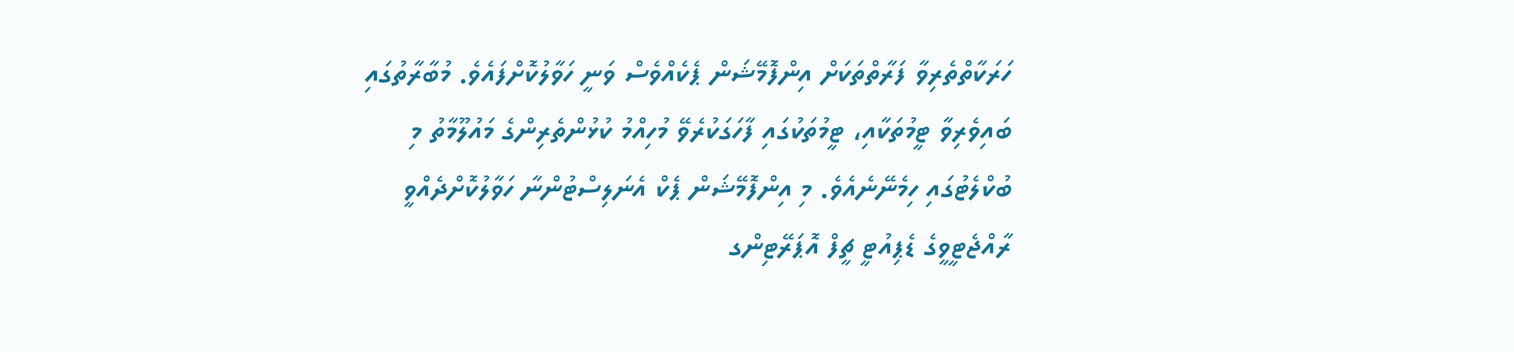ހަރަކާތްތެރިވާ ފަރާތްތަކަށް އިންފޮމޭޝަން ޕެކެއްވެސް ވަނީ ހަވާލުކޮށްފައެވެ. މުބާރާތުގައި ބައިވެރިވާ ޓީމުތަކާއި، ޓީމުތަކުގައި ފާހަގަކުރެވޭ މުހިއްމު ކުޅުންތެރިންގެ މައުލޫމާތު މި ބުކްލެޓުގައި ހިމެނޭނެއެވެ. މި އިންފޮމޭޝަން ޕެކް އެނަލިސްޓުންނާ ހަވާލުކޮށްދެއްވީ ރާއްޖެޓީވީގެ ޑެޕިއުޓީ ޗީފް އޮޕަރޭޓިންގ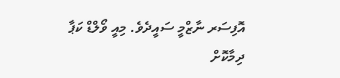އޮފިސަރ ނާޒްމީ ސައީދެވެ. މިއީ ވޯލްޑް ކަޕާ ދިމާކޮށް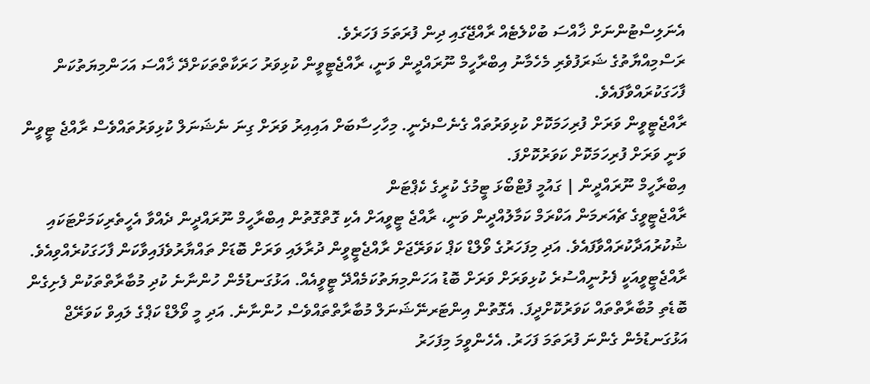އެނަލިސްޓުންނަށް ޚާއްސަ ބުކްލެޓެއް ރާއްޖޭގައި ދިން ފުރަތަމަ ފަހަރެވެ.
ރަސްމިއްޔާތުގެ ޝަރަފުވެރި މެހެމާނު އިބްރާހީމް ނޫރައްދީން ވަނީ، ރާއްޖެޓީވީން ކުޅިވަރު ހަރަކާތްތަކަށްދޭ ޚާއްސަ އަހަންމިޔަތުކަން ފާހަގަކުރައްވާފައެވެ.
ރާއްޖެޓީވީން ވަރަށް ފުރިހަމަކޮށް ކުޅިވަރުތައް ގެނެސްދެނީ. މިހާހިސާބަށް އައިއިރު ވަރަށް ގިނަ ނެޝަނަލް ކުޅިވަރުތައްވެސް ރާއްޖެ ޓީވީން ވަނީ ވަރަށް ފުރިހަމަކޮށް ކަވަރުކޮށްފަ.
އިބްރާހީމް ނޫރައްދީން | ގައުމީ ފުޓްބޯޅަ ޓީމުގެ ކުރީގެ ކެޕްޓަން
ރާއްޖެޓީވީގެ ޗެއަރމަން އަކްރަމް ކަމާލުއްދީން ވަނީ، ރާއްޖެ ޓީވީއަށް އެކި ގޮތްގޮތުން އިބްރާހީމް ނޫރައްދީން ދެއްވާ އެހީތެރިކަމަށްޓަކައި ޝުކުރުއަދާކުރައްވާފައެވެ. އަދި މިފަހަރުގެ ވޯލްޑް ކަޕް ކަވަރޭޖަށް ރާއްޖެޓީވީން ދުރާލައި ވަރަށް ބޮޑަށް ތައްޔާރުވެފައިވާކަން ފާހަގަކުރެއްވިއެވެ.
ރާއްޖެޓީވީއަކީ ފެށުނީއްސުރެ ކުޅިވަރަށް ވަރަށް ބޮޑު އަހަންމިޔަތުކަމެއްދޭ ޓީވީއެއް. އަޅުގަނޑުމެން ހުންނާނެ ކުދި މުބާރާތްތަކުން ފެށިގެން ބޮޑެތި މުބާރާތްތައް ކަވަރުކޮށްދީފަ. އެގޮތުން އިންޓަރނޭޝަނަލް މުބާރާތްތައްވެސް ހުންނާނެ. އަދި މީ ވޯލްޑް ކަޕްގެ ލައިވް ކަވަރޭޖް އަޅުގަނޑުމެން ގެންނަ ފުރަތަމަ ފަހަރު. އެހެންވީމަ މިފަހަރު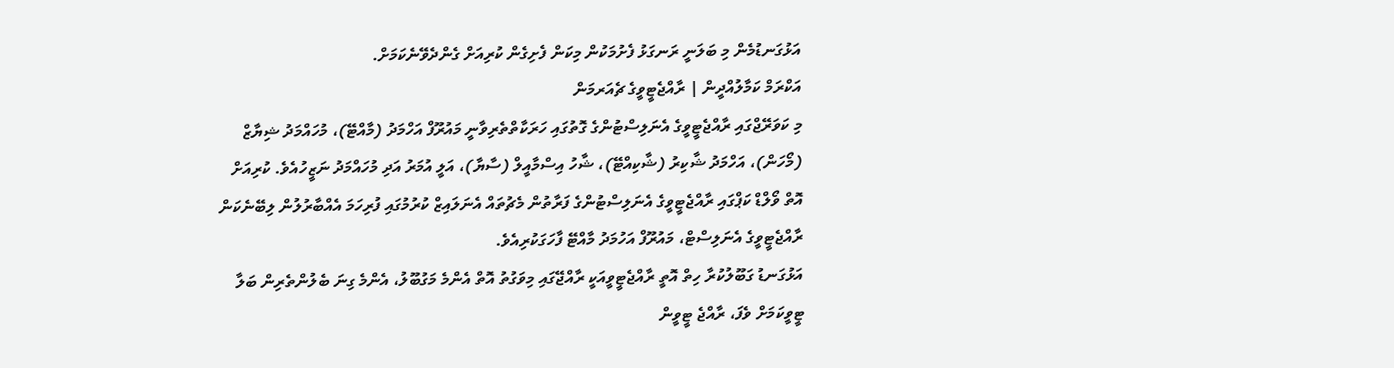އަޅުގަނޑުމެން މި ބަލަނީ ރަނގަޅު ފެށުމަކުން މިކަން ފެށިގެން ކުރިއަށް ގެންދެވޭނެކަމަށް.
އަކްރަމް ކަމާލުއްދީން | ރާއްޖެޓީވީގެ ޗެއަރމަން
މި ކަވަރޭޖްގައި ރާއްޖެޓީވީގެ އެނަލިސްޓުންގެ ގޮތުގައި ހަރަކާތްތެރިވާނީ މައުރޫފް އަހްމަދު (މާއްޓޭ)، މުހައްމަދު ޝިޔާޒް (މޯހަން)، އަހްމަދު ޝާކިރު (ޝާކިއްޓޭ)، ޝާހު އިސްމާއީލް (ސާޔާ)، އަލީ އުމަރު އަދި މުހައްމަދު ނަޒީހުއެވެ. ކުރިއަށް އޮތް ވޯލްޑް ކަޕްގައި ރާއްޖެޓީވީގެ އެނަލިސްޓުންގެ ފަރާތުން މެޗުތައް އެނަލައިޒް ކުރުމުގައި ފުރިހަމަ އެއްބާރުލުން ލިބޭނެކަން ރާއްޖެޓީވީގެ އެނަލިސްޓް، މައުރޫފް އަހުމަދު މާއްޓޭ ފާހަގަކުރިއެވެ.
އަޅުގަނޑު ގަބޫލުކުރާ ހިތް އޮތީ ރާއްޖެޓީވީއަކީ ރާއްޖޭގައި މިވަގުތު އޮތް އެންމެ މަގުބޫލު، އެންމެ ގިނަ ބެލުންތެރިން ބަލާ ޓީވީކަމަށް ވެފަ، ރާއްޖެ ޓީވީން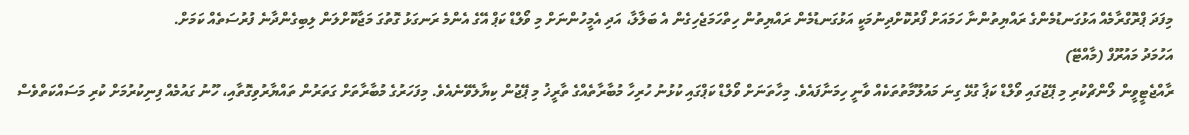މިފަދަ ޕްރޮގްރާމެއް އަޅުގަނޑުމެންގެ ރައްޔިތުންނާ ހަމައަށް ފޯރުކޮށްދިނުމަކީ އަޅުގަނޑުމެން ރައްޔިތުން ހިތްހަމަޖެހިގެން އެ ބަލާލާ، އަދި އެމީހުންނަށް މި ވޯލްޑް ކަޕް އޭގެ އެންމެ ރަނގަޅު ގޮތުގަ މަޖާކޮށްލަން ލިބިގެންދާނެ ފުރުސަތެއް ކަމަށް.
އަހުމަދު މައުރޫފް (މާއްޓޭ)
ރާއްޖެޓީވީން ލޯންޗްކުރި މި ޕޭޖުގައި ވޯލްޑް ކަޕާ ގުޅޭ ގިނަ މައުލޫމާތުތަކެއް ވާނީ ހިމަނާފައެވެ. މިހާތަނަށް ވޯލްޑް ކަޕްގައި ކުޅުނު ހުރިހާ މުބާރާތެއްގެ ތާރީޚު މި ޕޭޖުން ކިޔާލެވޭނެއެވެ. މިފަހަރުގެ މުބާރާތަށް ގަތަރުން ތައްޔާރުވިގޮތާއި، ހޫނު ގައުމެއް ފިނިކުރުމަށް ކުރި މަސައްކަތްވެސް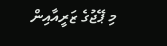މި ޕޭޖުގެ ޒަރީއާއިން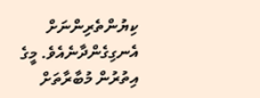ކިޔުންތެރިންނަށް އެނގިގެންދާނެއެވެ. މީގެ އިތުރުން މުބާރާތަށް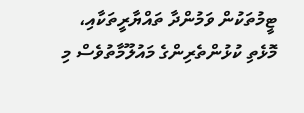ޓީމުތަކުން ވަމުންދާ ތައްޔާރީތަކާއި، މޮޅެތި ކުޅުންތެރިންގެ މައުލޫމާތުވެސް މި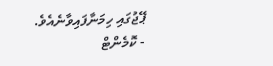ޕޭޖުގައި ހިމަނާފައިވާނެއެވެ.
- ކޮމެންޓް